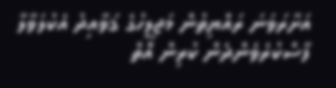އަށާރަވަނަ ރައްޔިތުން މަޖިލީހުގެ ޤަވާއިދު އެކުލަވާލާ ފާސްކުރެވެންދެން ކުރިން އޮތް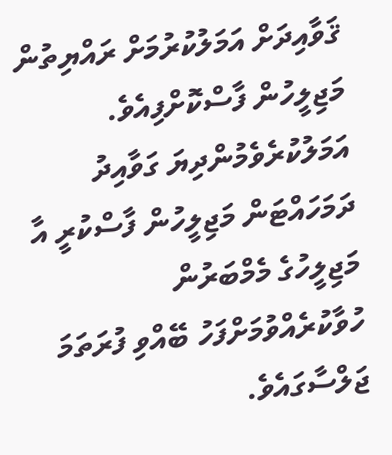ޤަވާއިދަށް އަމަލުކުރުމަށް ރައްޔިތުން މަޖިލީހުން ފާސްކޮށްފިއެވެ.
އަމަލުކުރެވެމުންދިޔަ ގަވާއިދު ދަމަހައްޓަން މަޖިލީހުން ފާސްކުރީ އާ މަޖިލީހުގެ މެމްބަރުން ހުވާކުރެއްވުމަށްފަހު ބޭއްވި ފުރަތަމަ ޖަލްސާގައެވެ.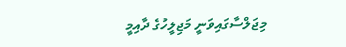މިޖަލްސާގައިވަނީ މަޖިލީހުގެ ދާއިމީ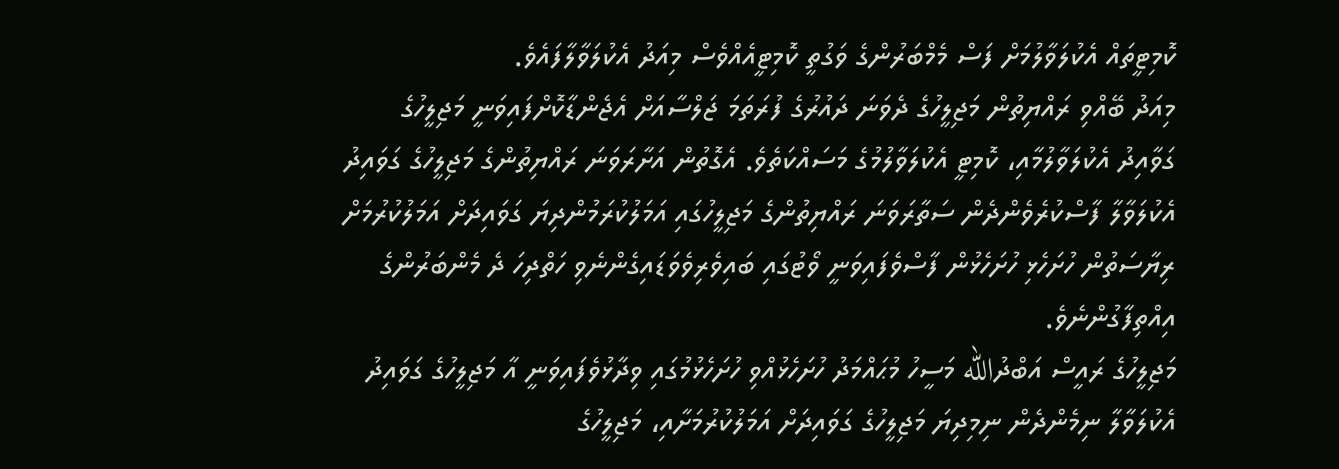ކޮމިޓީތައް އެކުލަވާލުމަށް ފަސް މެމްބަރުންގެ ވަގުތީ ކޮމިޓީއެއްވެސް މިއަދު އެކުލަވާލާފައެވެ.
މިއަދު ބޭއްވި ރައްޔިތުން މަޖިލީހުގެ ދެވަނަ ދައުރުގެ ފުރަތަމަ ޖަލްސާއަށް އެޖެންޑާކޮށްފައިވަނީ މަޖިލީހުގެ ގަވާއިދު އެކުލަވާލުމާއި، ކޮމިޓީ އެކުލަވާލުމުގެ މަސައްކަތެވެ. އެގޮތުން އަށާރަވަނަ ރައްޔިތުންގެ މަޖިލީހުގެ ގަވައިދު އެކުލަވާލާ ފާސްކުރެވެންދެން ސަތާރަވަނަ ރައްޔިތުންގެ މަޖިލީހުގައި އަމަލުކުރަމުންދިޔަ ގަވައިދަށް އަމަލުކުރުމަށް ރިޔާސަތުން ހުށަހެޅި ހުށަހެޅުން ފާސްވެފައިވަނީ ވޯޓުގައި ބައިވެރިވެވަޑައިގެންނެވި ހަތްދިހަ ދެ މެންބަރުންގެ އިއްތިފާގުންނެވެ.
މަޖިލީހުގެ ރައީސް އަބްދުالله މަސީހު މުޙައްމަދު ހުށަހެޅުއްވި ހުށަހެޅުމުގައި ވިދާޅުވެފައިވަނީ އާ މަޖިލީހުގެ ގަވައިދު އެކުލަވާލާ ނިމެންދެން ނިމިދިޔަ މަޖިލީހުގެ ގަވައިދަށް އަމަލުކުރުމަށާއި، މަޖިލީހުގެ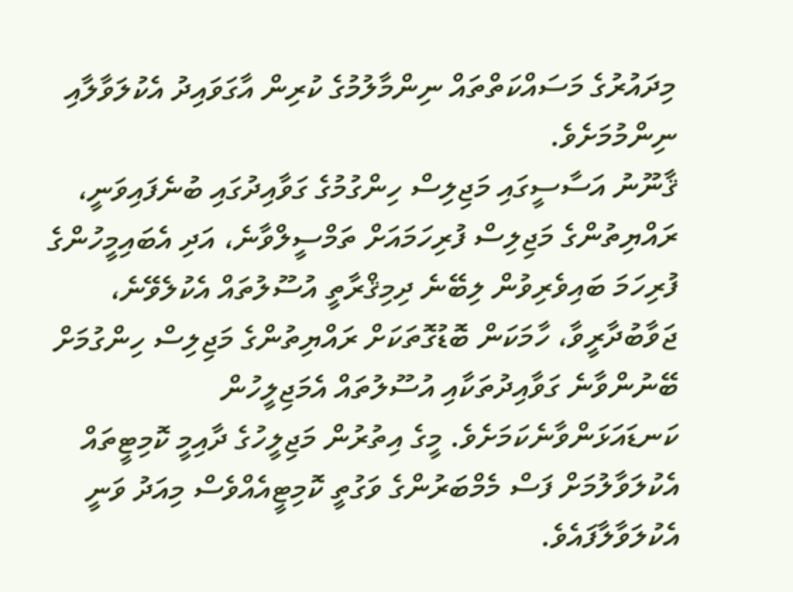މިދައުރުގެ މަސައްކަތްތައް ނިންމާލުމުގެ ކުރިން އާގަވައިދު އެކުލަވާލާއި ނިންމުމަށެވެ.
ޤާނޫނު އަސާސީގައި މަޖިލިސް ހިންގުމުގެ ގަވާއިދުގައި ބުނެފައިވަނީ، ރައްޔިތުންގެ މަޖިލިސް ފުރިހަމައަށް ތަމްސީލްވާނެ، އަދި އެބައިމީހުންގެ ފުރިހަމަ ބައިވެރިވުން ލިބޭނެ ދިމިޤްރާތީ އުސޫލުތައް އެކުލެވޭނެ، ޖަވާބުދާރީވާ، ހާމަކަން ބޮޑުގޮތަކަށް ރައްޔިތުންގެ މަޖިލިސް ހިންގުމަށް ބޭނުންވާނެ ގަވާއިދުތަކާއި އުސޫލުތައް އެމަޖިލީހުން ކަނޑައަޅަންވާނެކަމަށެވެ. މީގެ އިތުރުން މަޖިލީހުގެ ދާއިމީ ކޮމިޓީތައް އެކުލަވާލުމަށް ފަސް މެމްބަރުންގެ ވަގުތީ ކޮމިޓީއެއްވެސް މިއަދު ވަނީ އެކުލަވާލާފައެވެ.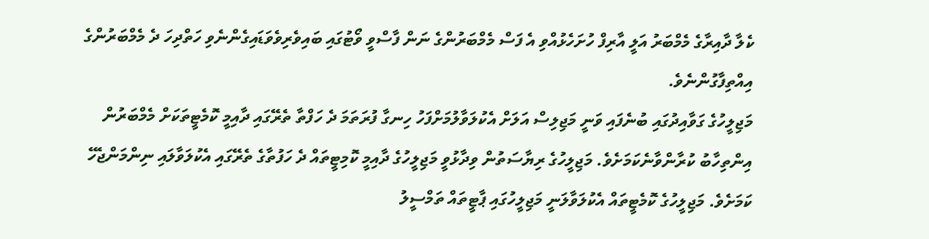ކެލާ ދާއިރާގެ މެމްބަރު އަލީ އާރިފް ހުށަހެޅުއްވި އެ ފަސް މެމްބަރުންގެ ނަން ފާސްވީ ވޯޓުގައި ބައިވެރިވެވަޑައިގެންނެވި ހަތްދިހަ ދެ މެމްބަރުންގެ އިއްތިފާގުންނެވެ.
މަޖިލީހުގެ ގަވާއިދުގައި ބުނެފައި ވަނީ މަޖިލިސް އަލަށް އެކުލަވާލުމަށްފަހު ހިނގާ ފުރަތަމަ ދެ ހަފްތާ ތެރޭގައި ދާއިމީ ކޮމެޓީތަކަށް މެމްބަރުން އިންތިހާބު ކުރާންވާނެކަމަށެވެ. މަޖިލީހުގެ ރިޔާސަތުން ވިދާޅުވީ މަޖިލީހުގެ ދާއިމީ ކޮމިޓީތައް ދެ ހަފުތާގެ ތެރޭގައި އެކުލަވާލައި ނިންމަންޖެހޭ ކަމަށެވެ. މަޖިލީހުގެ ކޮމެޓީތައް އެކުލަވާލަނީ މަޖިލީހުގައި ޕާޓީތައް ތަމްސީލު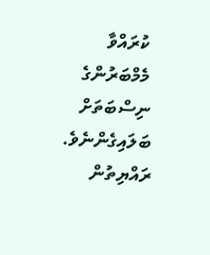ކުރައްވާ މެމްބަރުންގެ ނިސްބަތަށް ބަލައިގެންނެވެ. ރައްޔިތުން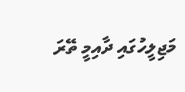މަޖިލީހުގައި ދާއިމީ ތޭރަ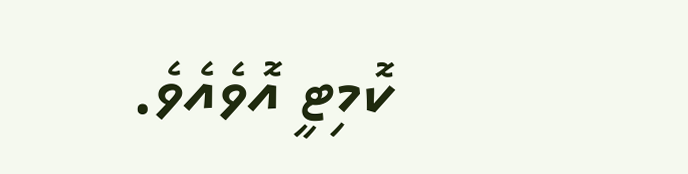ކޮމިޓީ އޮވެއެވެ.